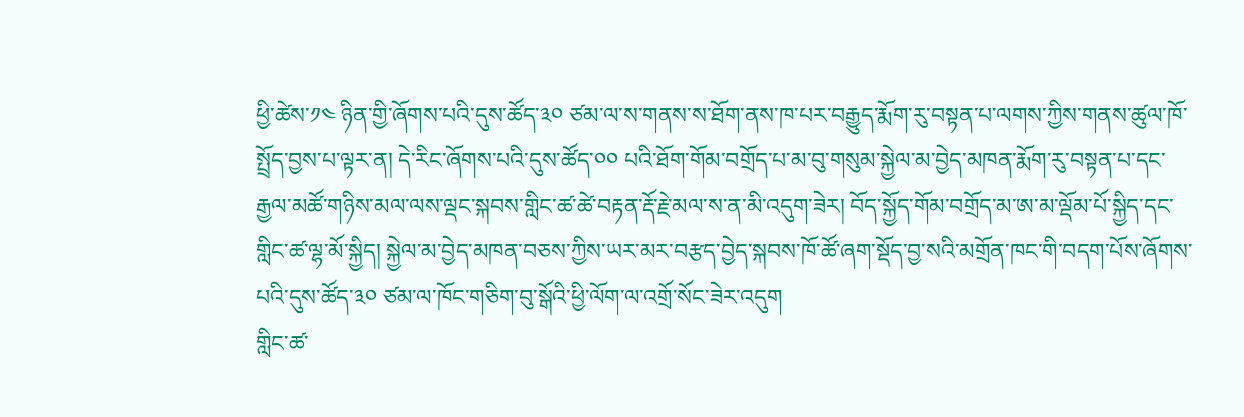ཕྱི་ཚེས་༡༤ ཉིན་གྱི་ཞོགས་པའི་དུས་ཚོད་༣༠ ཙམ་ལ་ས་གནས་ས་ཐོག་ནས་ཁ་པར་བརྒྱུད་རྨོག་རུ་བསྟན་པ་ལགས་ཀྱིས་གནས་ཚུལ་ཁོ་སྤྲོད་བྱས་པ་ལྟར་ན། དེ་རིང་ཞོགས་པའི་དུས་ཚོད་༠༠ པའི་ཐོག་གོམ་བགྲོད་པ་མ་བུ་གསུམ་སྐྱེལ་མ་བྱེད་མཁན་རྨོག་རུ་བསྟན་པ་དང་རྒྱལ་མཚོ་གཉིས་མལ་ལས་ལྡང་སྐབས་གླིང་ཚ་ཚེ་བརྟན་རྡོ་རྗེ་མལ་ས་ན་མི་འདུག་ཟེར། བོད་སྐྱོད་གོམ་བགྲོད་མ་ཨ་མ་ལྡོམ་པོ་སྐྱིད་དང་གླིང་ཚ་ལྷ་མོ་སྐྱིད། སྐྱེལ་མ་བྱེད་མཁན་བཅས་ཀྱིས་ཡར་མར་བརྩད་བྱེད་སྐབས་ཁོ་ཚོ་ཞག་སྡོད་བྱ་སའི་མགྲོན་ཁང་གི་བདག་པོས་ཞོགས་པའི་དུས་ཚོད་༣༠ ཙམ་ལ་ཁོང་གཅིག་བུ་སྒོའི་ཕྱི་ལོག་ལ་འགྲོ་སོང་ཟེར་འདུག
གླིང་ཚ་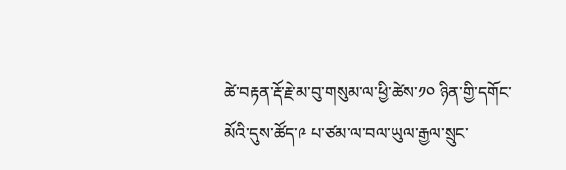ཚེ་བརྟན་རྡོ་རྗེ་མ་བུ་གསུམ་ལ་ཕྱི་ཚེས་༡༠ ཉིན་གྱི་དགོང་མོའི་དུས་ཚོད་༩ པ་ཙམ་ལ་བལ་ཡུལ་རྒྱལ་སྲུང་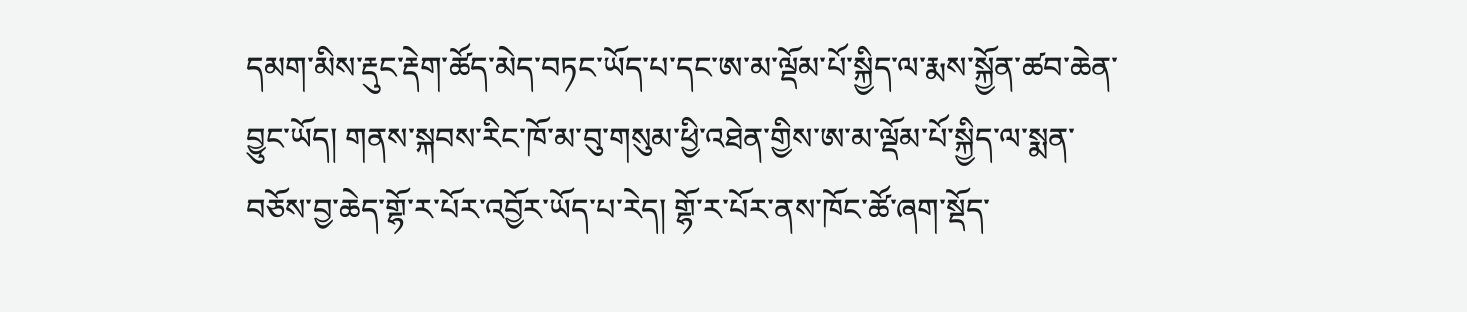དམག་མིས་རྡུང་རྡེག་ཚོད་མེད་བཏང་ཡོད་པ་དང་ཨ་མ་ལྡོམ་པོ་སྐྱིད་ལ་རྨས་སྐྱོན་ཚབ་ཆེན་བྱུང་ཡོད། གནས་སྐབས་རིང་ཁོ་མ་བུ་གསུམ་ཕྱི་འཐེན་གྱིས་ཨ་མ་ལྡོམ་པོ་སྐྱིད་ལ་སྨན་བཅོས་བྱ་ཆེད་གྷོ་ར་པོར་འབྱོར་ཡོད་པ་རེད། གྷོ་ར་པོར་ནས་ཁོང་ཚོ་ཞག་སྡོད་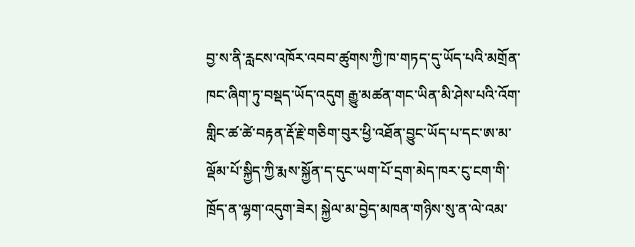བྱ་ས་ནི་རླངས་འཁོར་འབབ་ཚུགས་ཀྱི་ཁ་གཏད་དུ་ཡོད་པའི་མགྲོན་ཁང་ཞིག་ཏུ་བསྡད་ཡོད་འདུག རྒྱུ་མཚན་གང་ཡིན་མི་ཤེས་པའི་འོག་གླིང་ཚ་ཚེ་བརྟན་རྡོ་རྗེ་གཅིག་བུར་ཕྱི་འཐོན་བྱུང་ཡོད་པ་དང་ཨ་མ་ལྡོམ་པོ་སྐྱིད་ཀྱི་རྨས་སྐྱོན་ད་དུང་ཡག་པོ་དྲག་མེད་ཁར་ངུ་ངག་གི་ཁྲོད་ན་ལྷག་འདུག་ཟེར། སྐྱེལ་མ་བྱེད་མཁན་གཉིས་སུ་ན་ལེ་འམ་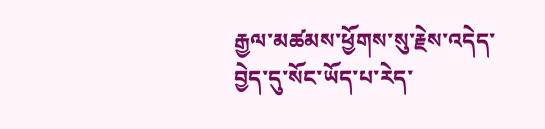རྒྱལ་མཚམས་ཕྱོགས་སུ་རྗེས་འདེད་བྱེད་དུ་སོང་ཡོད་པ་རེད་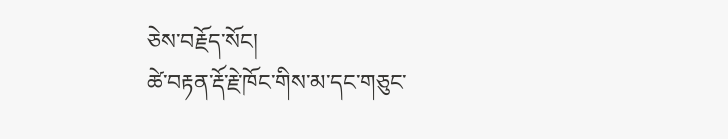ཅེས་བརྗོད་སོང།
ཚེ་བརྟན་རྡོ་རྗེ་ཁོང་གིས་མ་དང་གཅུང་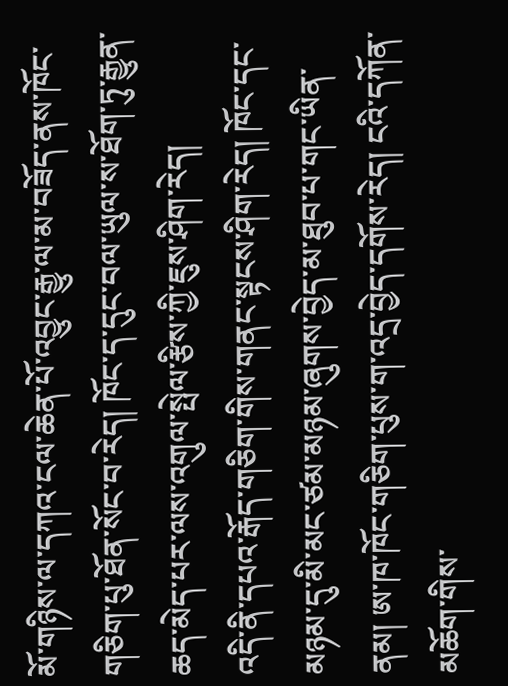མོ་གཉིས་ལ་དཀའ་ངལ་ཆེན་པོ་འབྱུང་རྒྱུ་ལ་མ་བཟོད་ནས་ཁོང་གཅིག་པུ་ཐོན་སོང་བ་རེད། ཁོང་ད་དུང་བལ་ཡུལ་ས་ཐོག་ཏུ་རྒྱུན་ཆད་མེད་པར་ལས་འགུལ་སྤེལ་རྩིས་ཀྱི་ཇུས་ཤིག་རེད།
འདི་ནི་དཔའ་རྒོད་གཅིག་གིས་གནང་སྟངས་ཤིག་རེད། ཁོང་དང་མཉམ་དུ་མི་མང་ཙམ་མཉམ་ཞུགས་བྱེད་མ་ཐུབ་པ་གང་ཡིན་ནམ། ཨ་ཁ་ཁོང་གཅིག་པུས་ག་འདྲ་བྱེད་དགོས་རེད། ངའི་དཀོན་མཆོག་གིས་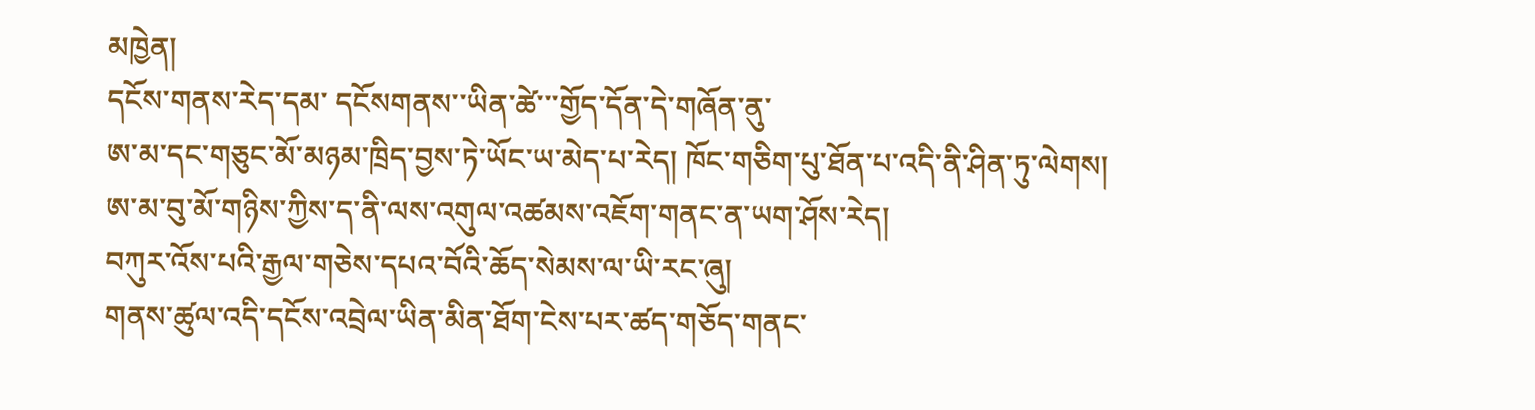མཁྱེན།
དངོས་གནས་རེད་དམ་ དངོསགནས་་ཡིན་ཚེ་་་གྱོད་དོན་དེ་གཞོན་ནུ་
ཨ་མ་དང་གཅུང་མོ་མཉམ་ཁྲིད་བྱས་ཏེ་ཡོང་ཡ་མེད་པ་རེད། ཁོང་གཅིག་པུ་ཐོན་པ་འདི་ནི་ཤིན་ཏུ་ལེགས། ཨ་མ་བུ་མོ་གཉིས་ཀྱིས་ད་ནི་ལས་འགུལ་འཚམས་འཇོག་གནང་ན་ཡག་ཤོས་རེད།
བཀུར་འོས་པའི་རྒྱལ་གཅེས་དཔའ་བོའི་ཆོད་སེམས་ལ་ཡི་རང་ཞུ།
གནས་ཚུལ་འདི་དངོས་འབྲེལ་ཡིན་མིན་ཐོག་ངེས་པར་ཚད་གཅོད་གནང་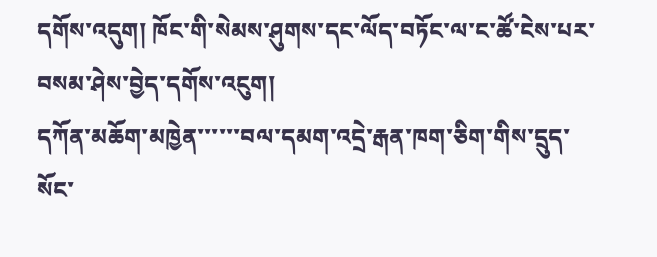དགོས་འདུག། ཁོང་གི་སེམས་ཤུགས་དང་ལོད་བཏོང་ལ་ང་ཚོ་ངེས་པར་བསམ་ཤེས་བྱེད་དགོས་འངུག།
དཀོན་མཆོག་མཁྱེན་་་་་་བལ་དམག་འདྲེ་རྒན་ཁག་ཅིག་གིས་དྲུད་སོང་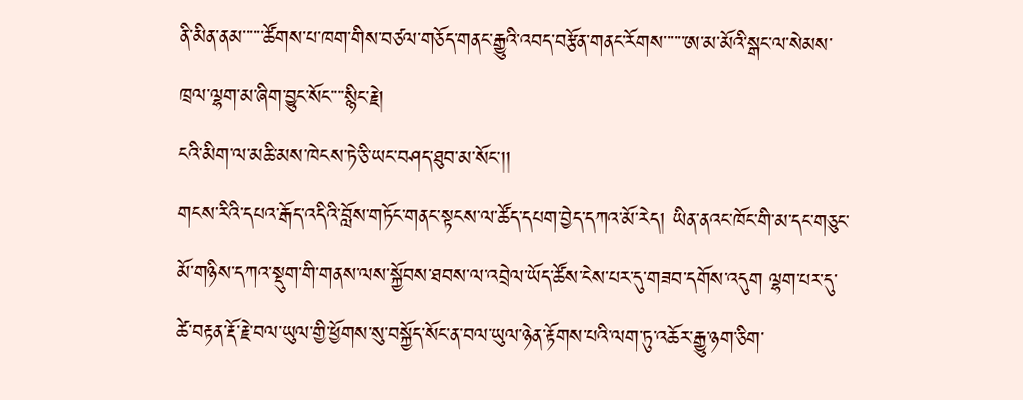ནི་མིན་ནམ་་་་་་ཚོགས་པ་ཁག་གིས་བཙལ་གཅོད་གནང་རྒྱུའི་འབད་བརྩོན་གནང་རོགས་་་་་་ཨ་མ་མོའི་སྒང་ལ་སེམས་ཁྲལ་ལྷག་མ་ཞིག་བྱུང་སོང་་་་སྙིང་རྗེ།
ངའི་མིག་ལ་མཆི་མས་ཁེངས་ཏེ་ཅི་ཡང་བཤད་ཐུབ་མ་སོང་།།
གངས་རིའི་དཔའ་རྒོད་འདིའི་བློས་གཏོང་གནང་སྟངས་ལ་ཚོད་དཔག་བྱེད་དཀའ་མོ་རེད། ཡིན་ནའང་ཁོང་གི་མ་དང་གཅུང་མོ་གཉིས་དཀའ་སྡུག་གི་གནས་ལས་སྐྱོབས་ཐབས་ལ་འབྲེལ་ཡོད་ཚོས་ངེས་པར་དུ་གཟབ་དགོས་འདུག ལྷག་པར་དུ་ཚེ་བརྟན་རྡོ་རྗེ་བལ་ཡུལ་གྱི་ཕྱོགས་སུ་བསྐྱོད་སོང་ན་བལ་ཡུལ་ཉེན་རྟོགས་པའི་ལག་ཏུ་འཆོར་རྒྱུ་ཉག་ཅིག་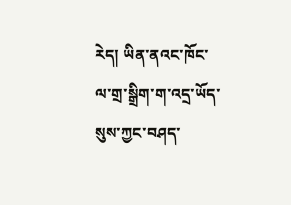རེད། ཡིན་ནའང་ཁོང་ལ་གྲ་སྒྲིག་ག་འདྲ་ཡོད་སུས་ཀྱང་བཤད་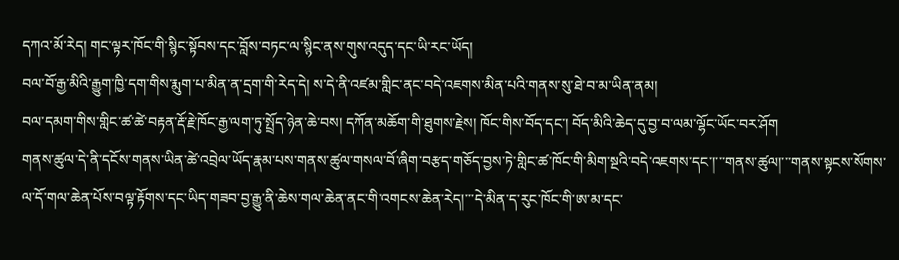དཀའ་མོ་རེད། གང་ལྟར་ཁོང་གི་སྙིང་སྟོབས་དང་བློས་བཏང་ལ་སྙིང་ནས་གུས་འདུད་དང་ཡི་རང་ཡོད།
བལ་བོ་རྒྱ་མིའི་རྒྱུག་ཁྱི་དག་གིས་རྨུག་པ་མིན་ན་དྲག་གི་རེད་དེ། ས་དེ་ནི་འཛམ་གླིང་ནང་བདེ་འཇགས་མིན་པའི་གནས་སུ་ཐེ་བ་མ་ཡིན་ནམ།
བལ་དམག་གིས་གླིང་ཚ་ཚེ་བརྟན་རྡོ་རྗེ་ཁོང་རྒྱ་ལག་ཏུ་སྤྲོད་ཉེན་ཆེ་བས། དཀོན་མཆོག་གི་ཐུགས་རྗེས། ཁོང་གིས་བོད་དང་། བོད་མིའི་ཆེད་དུ་བྱ་བ་ལམ་ལྷོང་ཡོང་བར་ཤོག
གནས་ཚུལ་དེ་ནི་དངོས་གནས་ཡིན་ཚེ་འབྲེལ་ཡོད་རྣམ་པས་གནས་ཚུལ་གསལ་བོ་ཞིག་བརྩད་གཅོད་བྱས་ཏེ་གླིང་ཚ་ཁོང་གི་མིག་སྔའི་བདེ་འཇགས་དང་།་་་གནས་ཚུལ།་་་གནས་སྟངས་སོགས་ལ་དོ་གལ་ཆེན་པོས་བལྟ་རྟོགས་དང་ཡིད་གཟབ་བྱ་རྒྱུ་ནི་ཆེས་གལ་ཆེན་ནང་གི་འགངས་ཆེན་རེད།་་་དེ་མིན་ད་རུང་ཁོང་གི་ཨ་མ་དང་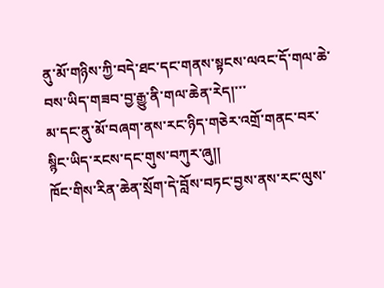ནུ་མོ་གཉིས་ཀྱི་བདེ་ཐང་དང་གནས་སྟངས་ལའང་དོ་གལ་ཆེ་བས་ཡིད་གཟབ་བྱ་རྒྱུ་ནི་གལ་ཆེན་རེད།་་་
མ་དང་ནུ་མོ་བཞག་ནས་རང་ཉིད་གཅེར་འགྲོ་གནང་བར་སྙིང་ཡིད་རངས་དང་གུས་བཀུར་ཞུ།།
ཁོང་གིས་རིན་ཆེན་སྲོག་དེ་བློས་བཏང་བྱས་ནས་རང་ལུས་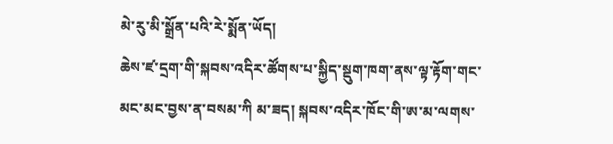མེ་རུ་མི་སྒྲོན་པའི་རེ་སྨོན་ཡོད།
ཆེས་ཛ་དྲག་གི་སྐབས་འདིར་ཚོགས་པ་སྐྱིད་སྡུག་ཁག་ནས་ལྟ་རྟོག་གང་མང་མང་བྱས་ན་བསམ་ཀི མ་ཟད། སྐབས་འདིར་ཁོང་གི་ཨ་མ་ལགས་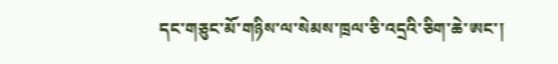དང་གཅུང་མོ་གཉིས་ལ་སེམས་ཁྲལ་ཅི་འདྲའི་ཅིག་ཆེ་ཨང་།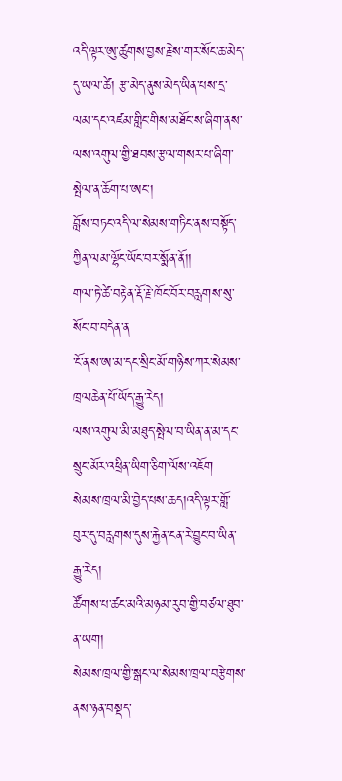འདི་ལྟར་ཨུ་ཚུགས་བྱས་རྗེས་གར་སོང་ཆ་མེད་དུ་ཡལ་ཚེ། རྩ་མེད་ནུས་མེད་ཡིན་པས་དྲ་ལམ་དང་འཛམ་གླིང་གིས་མཐོང་ས་ཞིག་ནས་ལས་འགུལ་གྱི་ཐབས་རྩལ་གསར་པ་ཞིག་སྤེལ་ན་ཆོག་པ་ཨང་།
བློས་བཏང་འདི་ལ་སེམས་གཏིང་ནས་བསྟོད་ཀྱིན་ལམ་ལྷོང་ཡོང་བར་སྨོན་ནོ།།
གལ་ཏེ་ཚེ་བརྟེན་རྡོ་རྗེ་ཁོང་བོར་བརླགས་སུ་སོང་བ་བདེན་ན
་ངོ་ནས་ཨ་མ་དང་སྲིང་མོ་གཉིས་ཀར་སེམས་ཁྲལཆེན་པོ་ཡོད་རྒྱུ་རེད།
ལས་འགུལ་མི་མཐུད་སྤེལ་བ་ཡིན་ན་མ་དང་སྲུང་མོར་འཕྲིན་ཡིག་ཅིག་ལོས་འཇོག
སེམས་ཁྲལ་མི་བྱེད་པས་ཆད།འདི་ལྟར་གློ་བུར་དུ་བརླགས་དུས་རྐྱེན་ངན་རེ་བྱུང་བ་ཡིན་རྒྱུ་རེད།
ཚོགས་པ་ཚང་མའི་མཉམ་རུབ་གྱི་བཙལ་ཐུབ་ན་ཡག།
སེམས་ཁྲལ་གྱི་སྒང་ལ་སེམས་ཁྲལ་བརྩེགས་ནས་ཉན་བསྡད་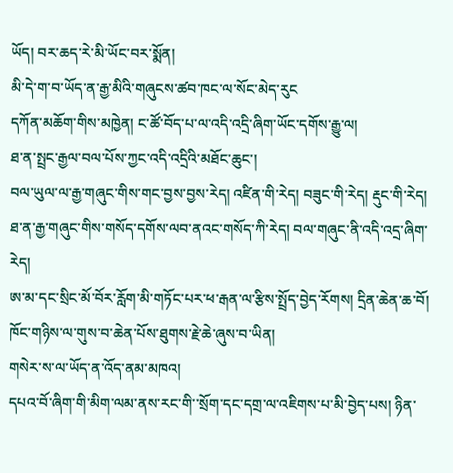ཡོད། བར་ཆད་རེ་མི་ཡོང་བར་སྨོན།
མི་དེ་ག་བ་ཡོད་ན་རྒྱ་མིའི་གཞུངས་ཚབ་ཁང་ལ་སོང་མེད་རུང
དཀོན་མཆོག་གིས་མཁྱེན། ང་ཚོ་བོད་པ་ལ་འདི་འདྲི་ཞིག་ཡོང་དགོས་རྒྱུ་ལ།
ཐ་ན་སྤྲང་རྒྱལ་བལ་པོས་ཀྱང་འདི་འདྲིའི་མཐོང་ཆུང་།
བལ་ཡུལ་ལ་རྒྱ་གཞུང་གིས་གང་བྱས་བྱས་རེད། འཛིན་གི་རེད། བཟུང་གི་རེད། རྡུང་གི་རེད། ཐ་ན་རྒྱ་གཞུང་གིས་གསོད་དགོས་ལབ་ནའང་གསོད་ཀི་རེད། བལ་གཞུང་ནི་འདི་འདྲ་ཞིག་རེད།
ཨ་མ་དང་སྲིང་མོ་བོར་རློག་མི་གཏོང་པར་ཕ་རྒན་ལ་རྩིས་སྤྲོད་བྱེད་རོགས། དྲིན་ཆེན་ཆ་བོ། ཁོང་གཉིས་ལ་གུས་བ་ཆེན་པོས་ཐུགས་རྗེ་ཆེ་ཞུས་བ་ཡིན།
གསེར་ས་ལ་ཡོད་ན་འོད་ནམ་མཁའ།
དཔའ་བོ་ཞིག་གི་མིག་ལམ་ནས་རང་གི་་སྲོག་དང་དགྲ་ལ་འཇིགས་པ་མི་བྱེད་པས། ཉིན་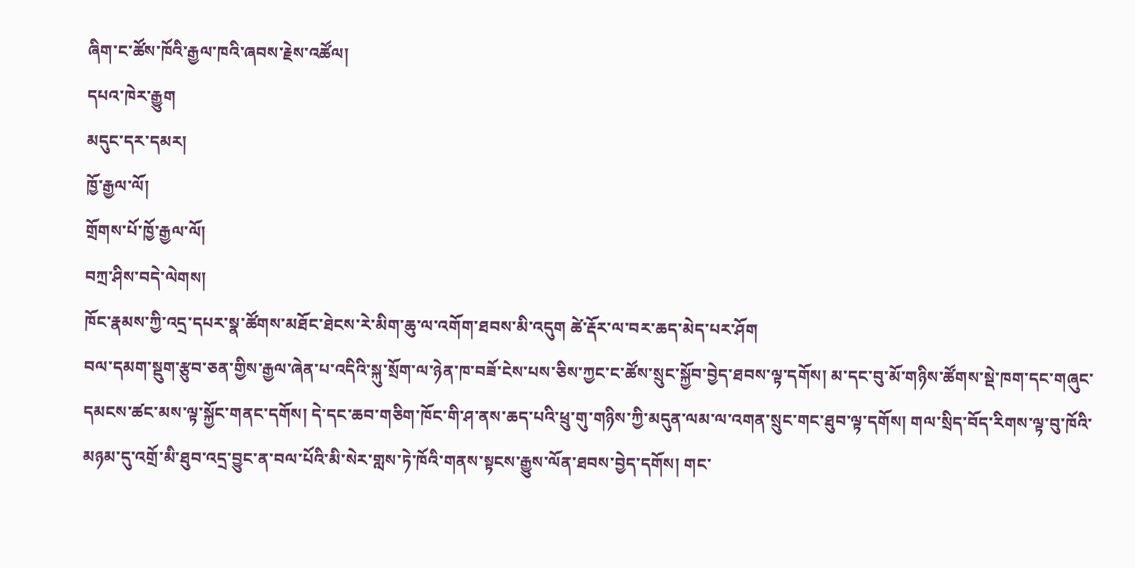ཞིག་ང་ཚོས་ཁོའི་རྒྱལ་ཁའི་ཞབས་རྗེས་འཚོལ།
དཔའ་ཁེར་རྒྱུག
མདུང་དར་དམར།
ཁྱོ་རྒྱལ་ལོ།
གྲོགས་པོ་ཁྱོ་རྒྱལ་ལོ།
བཀྲ་ཤིས་བདེ་ལེགས།
ཁོང་རྣམས་ཀྱི་འདྲ་དཔར་སྣ་ཚོགས་མཐོང་ཐེངས་རེ་མིག་ཆུ་ལ་འགོག་ཐབས་མི་འདུག ཚེ་རྡོར་ལ་བར་ཆད་མེད་པར་ཤོག
བལ་དམག་སྡུག་རྩུབ་ཅན་གྱིས་རྒྱལ་ཞེན་པ་འདིའི་སྐུ་སྲོག་ལ་ཉེན་ཁ་བཟོ་ངེས་པས་ཅིས་ཀྱང་ང་ཚོས་སྲུང་སྐྱོབ་བྱེད་ཐབས་ལྟ་དགོས། མ་དང་བུ་མོ་གཉིས་ཚོགས་སྡེ་ཁག་དང་གཞུང་དམངས་ཚང་མས་ལྟ་སྐྱོང་གནང་དགོས། དེ་དང་ཆབ་གཅིག་ཁོང་གི་ཤ་ནས་ཆད་པའི་ཕྲུ་གུ་གཉིས་ཀྱི་མདུན་ལམ་ལ་འགན་སྲུང་གང་ཐུབ་ལྟ་དགོས། གལ་སྲིད་བོད་རིགས་ལྟ་བུ་ཁོའི་མཉམ་དུ་འགྲོ་མི་ཐུབ་འདྲ་བྱུང་ན་བལ་པོའི་མི་སེར་གླས་ཏེ་ཁོའི་གནས་སྟངས་རྒྱུས་ལོན་ཐབས་བྱེད་དགོས། གང་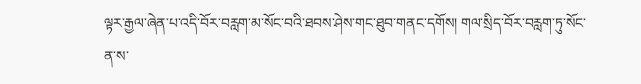ལྟར་རྒྱལ་ཞེན་པ་འདི་བོར་བརླག་མ་སོང་བའི་ཐབས་ཤེས་གང་ཐུབ་གནང་དགོས། གལ་སྲིད་བོར་བརླག་ཏུ་སོང་ན་ས་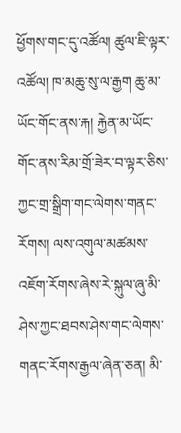ཕྱོགས་གང་དུ་འཚོལ། ཚུལ་ཇི་ལྟར་འཚོལ། ཁ་མཆུ་སུ་ལ་རྒྱག ཆུ་མ་ཡོང་གོང་ནས་རྐ། རྐྱེན་མ་ཡོང་གོང་ནས་རིམ་གྲོ་ཟེར་བ་ལྟར་ཅིས་ཀྱང་གྲ་སྒྲིག་གང་ལེགས་གནང་རོགས། ལས་འགུལ་མཚམས་འཇོག་རོགས་ཞེས་རེ་སྐུལ་ཞུ་མི་ཤེས་ཀྱང་ཐབས་ཤེས་གང་ལེགས་གནང་རོགས་རྒྱལ་ཞེན་ཅན། མི་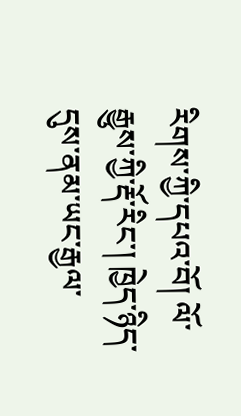རིགས་ཀྱི་དཔའ་བོ། ལོ་རྒྱུས་ཀྱི་རྡོ་རིང་། ཁྱེད་ཉིད་དུས་ནམ་ཡང་རྒྱལ་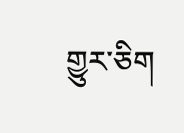གྱུར་ཅིག